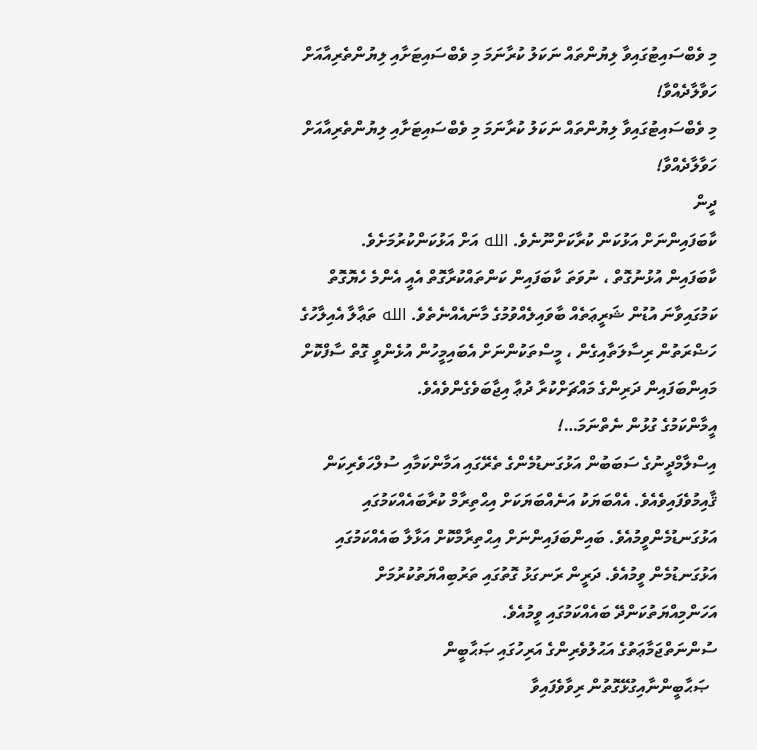މި ވެބްސައިޓުގައިވާ ލިޔުންތައް ނަކަލު ކުރާނަމަ މި ވެބްސައިޓަށާއި ލިޔުންތެރިއާއަށް ހަވާލާދެއްވާ!
މި ވެބްސައިޓުގައިވާ ލިޔުންތައް ނަކަލު ކުރާނަމަ މި ވެބްސައިޓަށާއި ލިޔުންތެރިއާއަށް ހަވާލާދެއްވާ!
ދީން
ކާބަފައިންނަށް އަޅުކަން ކުރާކަށްނޫނެވެ. الله އަށް އަޅުކަންކުރުމަށެވެ.
ކާބަފައިން އުޅުނުގޮތް ، ނުވަތަ ކާބަފައިން ކަންތައްކުރާގޮތް އެއީ އެންމެ ހެޔޮގޮތް ކަމުގައިވާނަ އުޑުން ޝަރީޢަތެއް ބާވައިލެއްވުމުގެ މާނައެއްނެތެވެ. الله ތަޢާލާ އެއިލާހުގެ ހަޟްރަތުން ރިސާލަތާއިގެން ، މީސްތަކުންނަށް އެބައިމީހުން އުޅެންވީ ގޮތް ސާފްކޮށް
މައިންބަފައިން ދަރިންގެ މައްޗަށްކުރާ ދުޢާ އިޖާބަވެގެންވެއެވެ.
އީމާންކަމުގެ ގުޅުން ނެތްނަމަ…!
އިސްލާމްދީނުގެ ސަބަބުން އަޅުގަނޑުމެންގެ ތެރޭގައި އަމާންކަމާއި ސުލްހަވެރިކަން ޤާއިމުވެފައިވެއެވެ. އެއްބަޔަކު އަނެއްބަޔަކަށް އިޙްތިރާމް ކުރާބައެއްކަމުގައި އަޅުގަނޑުމެންވީމުއެވެ. ބައިންބަފައިންނަށް އިޙްތިރާމްކޮށް އަޅާލާ ބައެއްކަމުގައި އަޅުގަނޑުމެން ވީމުއެވެ. ދަރީން ރަނގަޅު ގޮތުގައި ތަރުބިއްޔަތުކުރުމަށް އަހަންމިއްޔަތުކަންދޭ ބައެއްކަމުގައި ވީމުއެވެ.
ސުންނަތްޖަމާޢަތުގެ އަޙުލުވެރިންގެ އަރިހުގައި ޞަޙާބީން
  ޞަޙާބީންނާއިގުޅޭގޮތުން ރިވާވެފައިވާ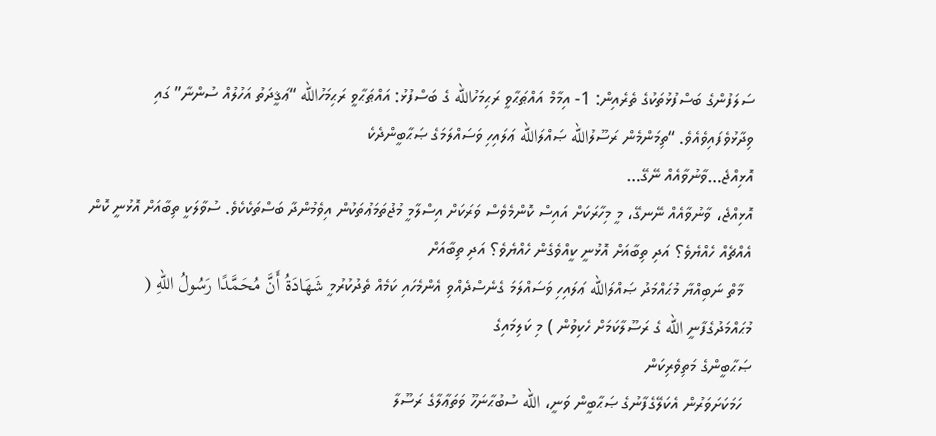ސަލަފުންގެ ބަސްފުޅުތަކުގެ ތެރެއިން: 1- އިމާމް އައްޠަޙާވީ ރަޙިމަހުالله ގެ ބަސްފުޅު: އައްޠަޙާވީ ރަޙިމަހުالله “ޢަޤީދަތު އަހުލުއް ސުންނާ” ގައި ވިދާޅުވެފައިވެއެވެ. “ތިމަންމެން ރަސޫލުالله ޞައްލަالله ޢަލައިހި ވަސައްލަމަގެ ޞަޙާބީންދެކެ
އޮޅިއްޖެ…ވާނުވާއެއް ނޭގޭ…
އޮޅިއްޖެ، ވާނުވާއެއް ނޭނގޭ، މީ މިހާރަކަށް އައިސް ކޮންމެވެސް ވަރަކަށް އިސްލާމީ މުޖުތަމަޢުތަކުން އިވެމުންދާ ބަސްތަކެކެވެ. ސުވާލަކީ ތިބާއަށް އޮޅުނީ ކޮން އެއްޗެއް ހެއްޔެވެ؟ އަދި ތިބާއަށް އޮޅުނީ ކީއްވެގެން ހެއްޔެވެ؟ އަދި ތިބާއަށް
  މާތް ނަބިއްޔާ މުޙައްމަދު ޞައްލަالله ޢަލައިހި ވަސައްލަމަ ގެނެސްދެއްވި އެންމެހައި ކަމެއް ތެދުކުރުމީ شَهَادَةُ أَنَّ مُحَمَّدًا رَسُولُ اللهِ ( މުޙައްމަދުގެފާނީ الله ގެ ރަސޫލާކަމަށް ހެކިވުން ) މި ކަލިމައިގެ
ޞަޙާބީންގެ މަތިވެރިކަން
  ހަމަކަށަވަރުން އެކަލޭގެފާނުގެ ޞަޙާބީން ވަނީ، الله ސުބުޙާނަހޫ ވަތަޢާލާގެ ރަސޫލާ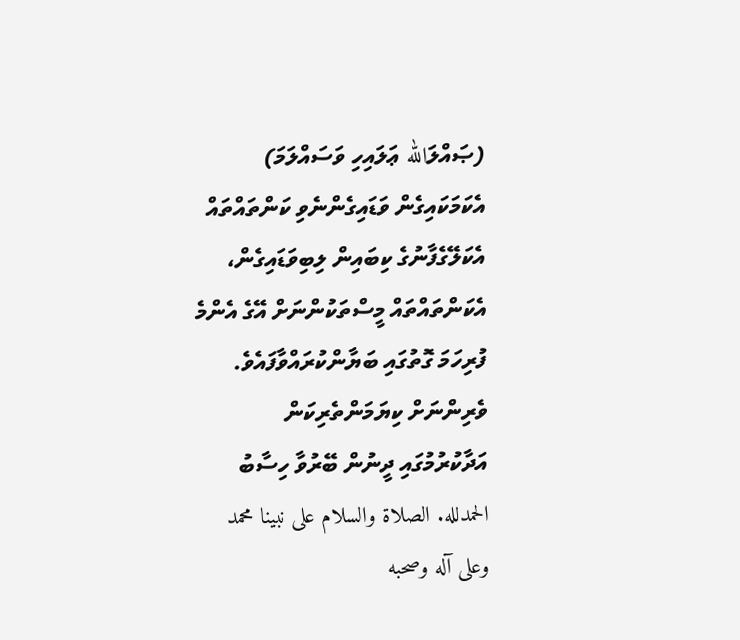(ޞައްލަالله ޢަލައިހި ވަސައްލަމަ) އެކަމަކައިގެން ވަޑައިގެންނެވި ކަންތައްތައް އެކަލޭގެފާނުގެ ކިބައިން ލިބިވަޑައިގެން، އެކަންތައްތައް މީސްތަކުންނަށް އޭގެ އެންމެ ފުރިހަމަ ގޮތުގައި ބަޔާންކުރައްވާފައެވެ.
ވެރިންނަށް ކިޔަމަންތެރިކަން އަދާކުރުމުގައި ދީނުން ބޭރުވާ ހިސާބު
الحمدلله. الصلاة والسلام على نبينا محمد وعلى آله وصحبه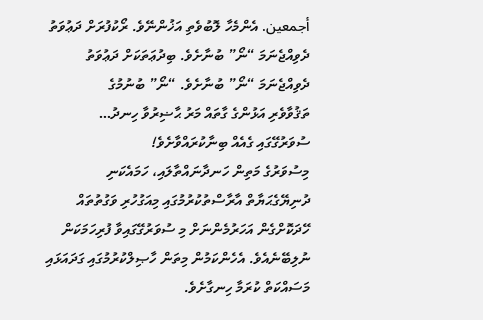أجمعين. އެންމެހާ ލޮބުވެތި އަޚުންނޭވެ. ރޯކުފުރަށް ދަޢުވަތު ދެވިއްޖެނަމަ “ނޯ” ބުނާށެވެ. ބިދުޢަތަކަށް ދަޢުވަތު ދެވިއްޖެނަމަ “ނޯ” ބުނާށެވެ. “ނޯ” ބުނުމުގެ
ތަޤުވާވެރި އަޅުންގެ ގާތައް މަރު ޙާޟިރުވާ ހިނދު…
ސުވަރުގޭގައި ގެއެއް ބިނާކުރައްވާށެވެ!
މިސުވަރުގެ މަތިން ހަނދާނައްތާލައި، ހަމައެކަނި ދުނިޔޭގެޙަޔާތް އާރާސްތުކުރުމުގައި މިއަގުހުރި ވަގުތުތައް ހޭދަކޮށްގެން އަހަރުމެންނަށް މި ސުވަރުގޭގައިވާ ފުރިހަމަކަން ނުލިބޭނެއެވެ. އެހެންކަމުން މިތަން ހާޞިލްކުރުމުގައި ގަދައަޅައި މަސައްކަތް ކުރަމާ ހިނގާށެވެ.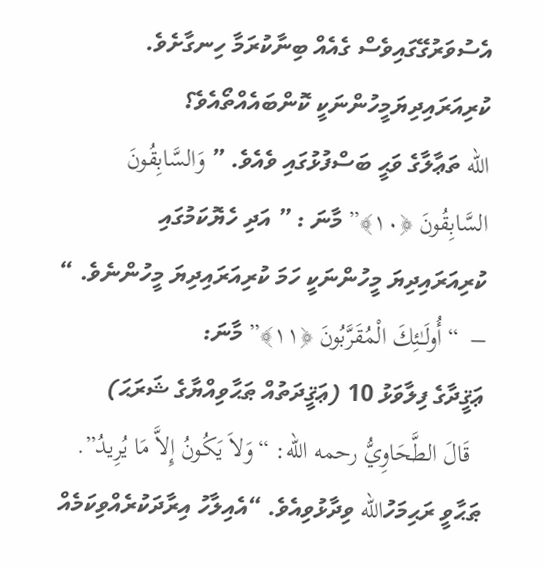އެސުވަރުގޭގައިވެސް ގެއެއް ބިނާކުރަމާ ހިނގާށެވެ.
ކުރިއަރައިދިޔަމީހުންނަކީ ކޮންބައެއްތޯއެވެ؟
الله ތަޢާލާގެ ވަޙީ ބަސްފުޅުގައި ވެއެވެ. ” وَالسَّابِقُونَ السَّابِقُونَ ﴿١٠﴾” މާނަ : ” އަދި ހެޔޮކަމުގައި ކުރިއަރައިދިޔަ މީހުންނަކީ ހަމަ ކުރިއަރައިދިޔަ މީހުންނެވެ. “ –  “أُولَـٰئِكَ الْمُقَرَّ‌بُونَ ﴿١١﴾” މާނަ:
ޢަޤީދާގެ ފިލާވަޅު 10 (ޢަޤީދަތުއް ޠަޙާވިއްޔާގެ ޝަރަޙަ)
  قَالَ الطَّحَاوِيُّ رحمه الله: “وَلاَ يَكُونُ إِلاَّ مَا يُرِيدُ”. ޠަޙާވީ ރަޙިމަހުالله ވިދާޅުވިއެވެ. “އެއިލާހު އިރާދަކުރެއްވިކަމެއް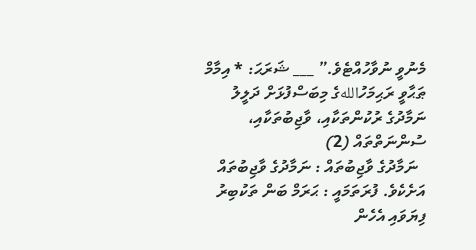މެނުވީ ނުވާހުއްޓެވެ.” ___ ޝަރަޙަ: * އިމާމް ޠަޙާވީ ރަޙިމަހުاللهގެ މިބަސްފުޅަށް ދަލީލު
ނަމާދުގެ ރުކުންތަކާއި، ވާޖިބުތަކާއި، ސުންނަތްތައް (2)
  ނަމާދުގެ ވާޖިބުތައް : ނަމާދުގެ ވާޖިބުތައް އަށެކެވެ. ފުރަތަމައީ : ޙަރަމް ބަން ތަކުބިރު ފިޔަވައި އެހެން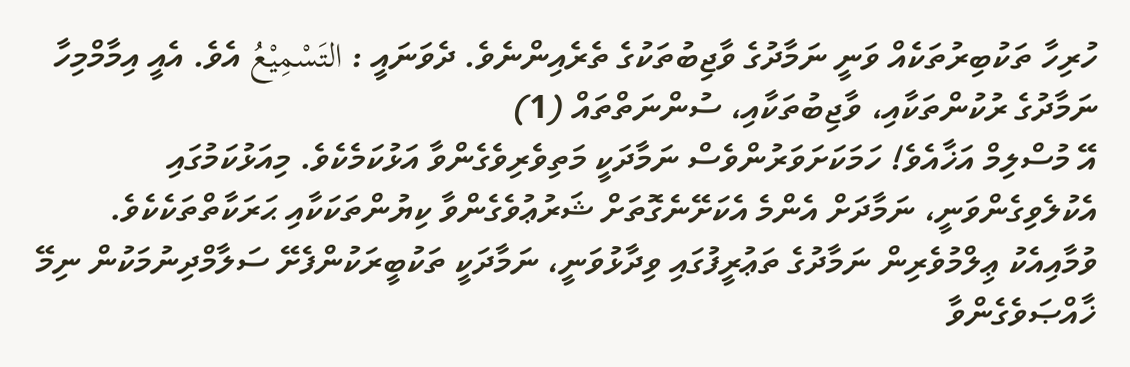ހުރިހާ ތަކުބިރުތަކެއް ވަނީ ނަމާދުގެ ވާޖިބުތަކުގެ ތެރެއިންނެވެ. ދެވަނައީ : التَسْمِيْعُ އެވެ. އެއީ އިމާމްމިހާ
ނަމާދުގެ ރުކުންތަކާއި، ވާޖިބުތަކާއި، ސުންނަތްތައް (1)
އޭ މުސްލިމް އަޚާއެވެ! ހަމަކަށަވަރުންވެސް ނަމާދަކީ މަތިވެރިވެގެންވާ އަޅުކަމެކެވެ. މިއަޅުކަމުގައި އެކުލެވިގެންވަނީ، ނަމާދަށް އެންމެ އެކަށޭނެގޮތަށް ޝަރުޢުވެގެންވާ ކިޔުންތަކަކާއި ޙަރަކާތްތަކެކެވެ. ވުމާއިއެކު ޢިލްމުވެރިން ނަމާދުގެ ތަޢުރީފުގައި ވިދާޅުވަނީ، ނަމާދަކީ ތަކުބީރަކުންފެށޭ ސަލާމްދިނުމަކުން ނިމޭ ޚާއްޞަވެގެންވާ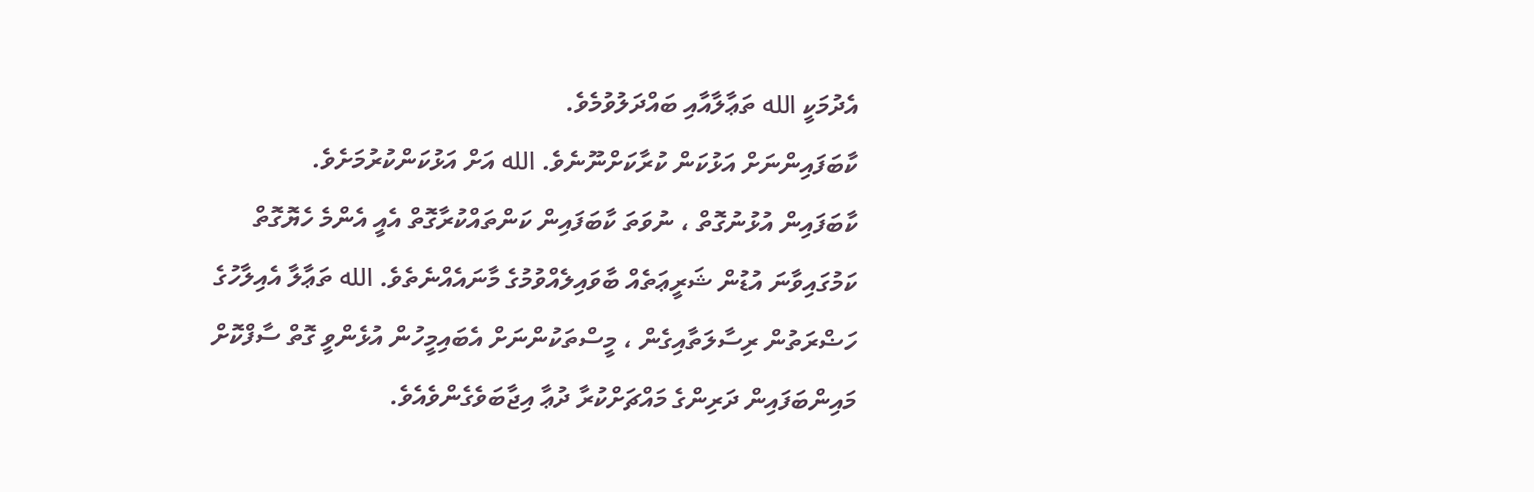އެދުމަކީ الله ތަޢާލާއާއި ބައްދަލުވުމެވެ.
ކާބަފައިންނަށް އަޅުކަން ކުރާކަށްނޫނެވެ. الله އަށް އަޅުކަންކުރުމަށެވެ.
ކާބަފައިން އުޅުނުގޮތް ، ނުވަތަ ކާބަފައިން ކަންތައްކުރާގޮތް އެއީ އެންމެ ހެޔޮގޮތް ކަމުގައިވާނަ އުޑުން ޝަރީޢަތެއް ބާވައިލެއްވުމުގެ މާނައެއްނެތެވެ. الله ތަޢާލާ އެއިލާހުގެ ހަޟްރަތުން ރިސާލަތާއިގެން ، މީސްތަކުންނަށް އެބައިމީހުން އުޅެންވީ ގޮތް ސާފްކޮށް
މައިންބަފައިން ދަރިންގެ މައްޗަށްކުރާ ދުޢާ އިޖާބަވެގެންވެއެވެ.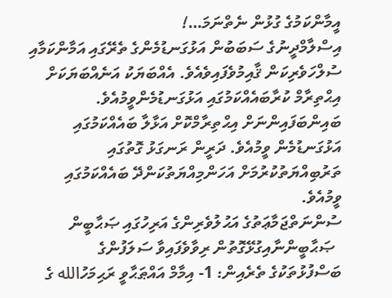އީމާންކަމުގެ ގުޅުން ނެތްނަމަ…!
އިސްލާމްދީނުގެ ސަބަބުން އަޅުގަނޑުމެންގެ ތެރޭގައި އަމާންކަމާއި ސުލްހަވެރިކަން ޤާއިމުވެފައިވެއެވެ. އެއްބަޔަކު އަނެއްބަޔަކަށް އިޙްތިރާމް ކުރާބައެއްކަމުގައި އަޅުގަނޑުމެންވީމުއެވެ. ބައިންބަފައިންނަށް އިޙްތިރާމްކޮށް އަޅާލާ ބައެއްކަމުގައި އަޅުގަނޑުމެން ވީމުއެވެ. ދަރީން ރަނގަޅު ގޮތުގައި ތަރުބިއްޔަތުކުރުމަށް އަހަންމިއްޔަތުކަންދޭ ބައެއްކަމުގައި ވީމުއެވެ.
ސުންނަތްޖަމާޢަތުގެ އަޙުލުވެރިންގެ އަރިހުގައި ޞަޙާބީން
  ޞަޙާބީންނާއިގުޅޭގޮތުން ރިވާވެފައިވާ ސަލަފުންގެ ބަސްފުޅުތަކުގެ ތެރެއިން: 1- އިމާމް އައްޠަޙާވީ ރަޙިމަހުالله ގެ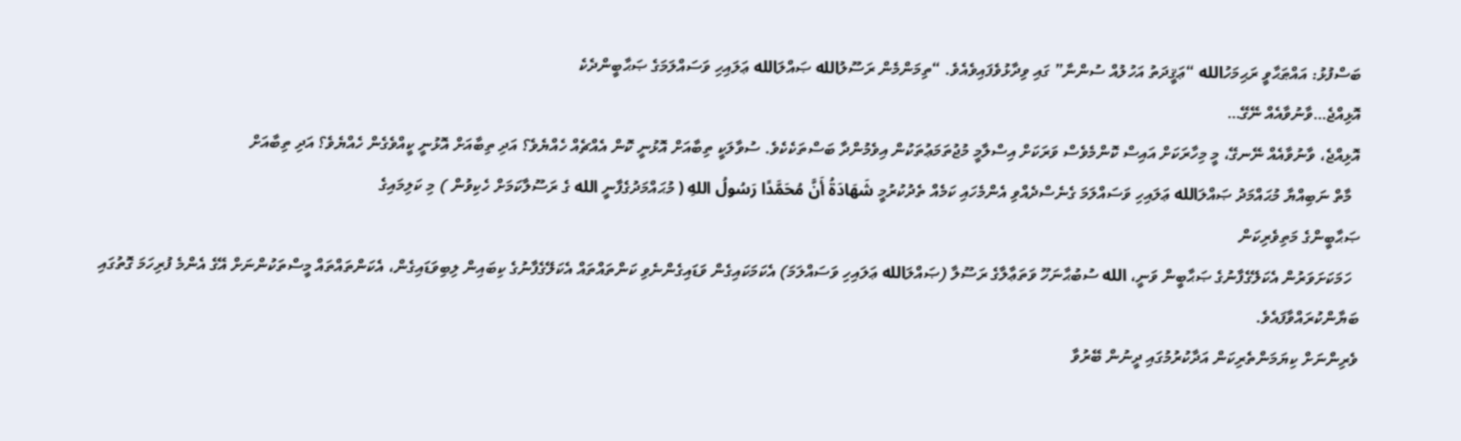ބަސްފުޅު: އައްޠަޙާވީ ރަޙިމަހުالله “ޢަޤީދަތު އަހުލުއް ސުންނާ” ގައި ވިދާޅުވެފައިވެއެވެ. “ތިމަންމެން ރަސޫލުالله ޞައްލަالله ޢަލައިހި ވަސައްލަމަގެ ޞަޙާބީންދެކެ
އޮޅިއްޖެ…ވާނުވާއެއް ނޭގޭ…
އޮޅިއްޖެ، ވާނުވާއެއް ނޭނގޭ، މީ މިހާރަކަށް އައިސް ކޮންމެވެސް ވަރަކަށް އިސްލާމީ މުޖުތަމަޢުތަކުން އިވެމުންދާ ބަސްތަކެކެވެ. ސުވާލަކީ ތިބާއަށް އޮޅުނީ ކޮން އެއްޗެއް ހެއްޔެވެ؟ އަދި ތިބާއަށް އޮޅުނީ ކީއްވެގެން ހެއްޔެވެ؟ އަދި ތިބާއަށް
  މާތް ނަބިއްޔާ މުޙައްމަދު ޞައްލަالله ޢަލައިހި ވަސައްލަމަ ގެނެސްދެއްވި އެންމެހައި ކަމެއް ތެދުކުރުމީ شَهَادَةُ أَنَّ مُحَمَّدًا رَسُولُ اللهِ ( މުޙައްމަދުގެފާނީ الله ގެ ރަސޫލާކަމަށް ހެކިވުން ) މި ކަލިމައިގެ
ޞަޙާބީންގެ މަތިވެރިކަން
  ހަމަކަށަވަރުން އެކަލޭގެފާނުގެ ޞަޙާބީން ވަނީ، الله ސުބުޙާނަހޫ ވަތަޢާލާގެ ރަސޫލާ (ޞައްލަالله ޢަލައިހި ވަސައްލަމަ) އެކަމަކައިގެން ވަޑައިގެންނެވި ކަންތައްތައް އެކަލޭގެފާނުގެ ކިބައިން ލިބިވަޑައިގެން، އެކަންތައްތައް މީސްތަކުންނަށް އޭގެ އެންމެ ފުރިހަމަ ގޮތުގައި ބަޔާންކުރައްވާފައެވެ.
ވެރިންނަށް ކިޔަމަންތެރިކަން އަދާކުރުމުގައި ދީނުން ބޭރުވާ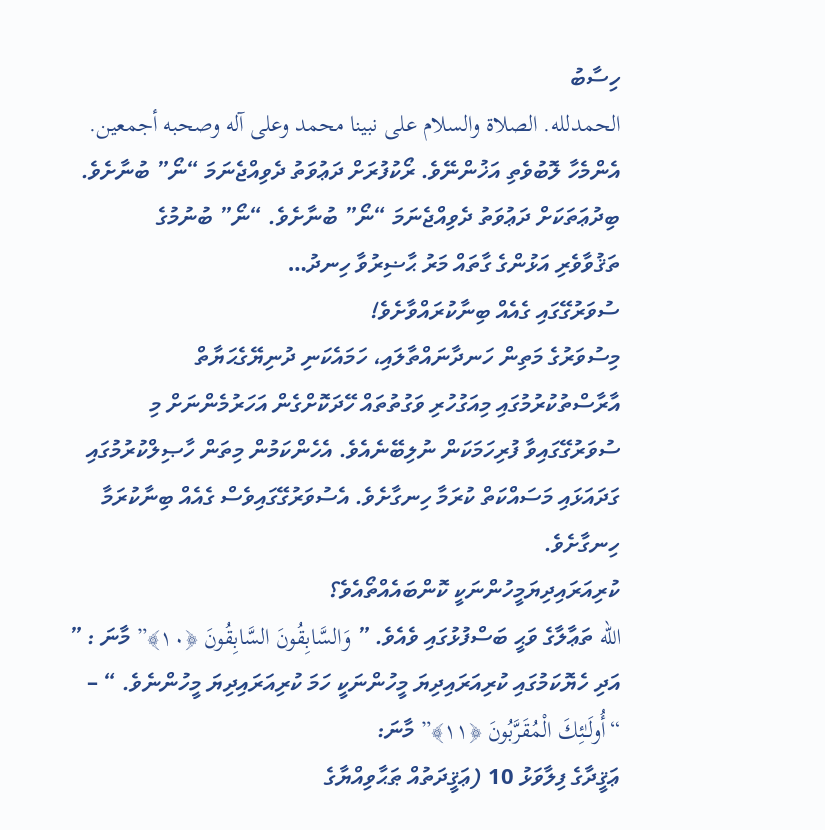ހިސާބު
الحمدلله. الصلاة والسلام على نبينا محمد وعلى آله وصحبه أجمعين. އެންމެހާ ލޮބުވެތި އަޚުންނޭވެ. ރޯކުފުރަށް ދަޢުވަތު ދެވިއްޖެނަމަ “ނޯ” ބުނާށެވެ. ބިދުޢަތަކަށް ދަޢުވަތު ދެވިއްޖެނަމަ “ނޯ” ބުނާށެވެ. “ނޯ” ބުނުމުގެ
ތަޤުވާވެރި އަޅުންގެ ގާތައް މަރު ޙާޟިރުވާ ހިނދު…
ސުވަރުގޭގައި ގެއެއް ބިނާކުރައްވާށެވެ!
މިސުވަރުގެ މަތިން ހަނދާނައްތާލައި، ހަމައެކަނި ދުނިޔޭގެޙަޔާތް އާރާސްތުކުރުމުގައި މިއަގުހުރި ވަގުތުތައް ހޭދަކޮށްގެން އަހަރުމެންނަށް މި ސުވަރުގޭގައިވާ ފުރިހަމަކަން ނުލިބޭނެއެވެ. އެހެންކަމުން މިތަން ހާޞިލްކުރުމުގައި ގަދައަޅައި މަސައްކަތް ކުރަމާ ހިނގާށެވެ. އެސުވަރުގޭގައިވެސް ގެއެއް ބިނާކުރަމާ ހިނގާށެވެ.
ކުރިއަރައިދިޔަމީހުންނަކީ ކޮންބައެއްތޯއެވެ؟
الله ތަޢާލާގެ ވަޙީ ބަސްފުޅުގައި ވެއެވެ. ” وَالسَّابِقُونَ السَّابِقُونَ ﴿١٠﴾” މާނަ : ” އަދި ހެޔޮކަމުގައި ކުރިއަރައިދިޔަ މީހުންނަކީ ހަމަ ކުރިއަރައިދިޔަ މީހުންނެވެ. “ –  “أُولَـٰئِكَ الْمُقَرَّ‌بُونَ ﴿١١﴾” މާނަ:
ޢަޤީދާގެ ފިލާވަޅު 10 (ޢަޤީދަތުއް ޠަޙާވިއްޔާގެ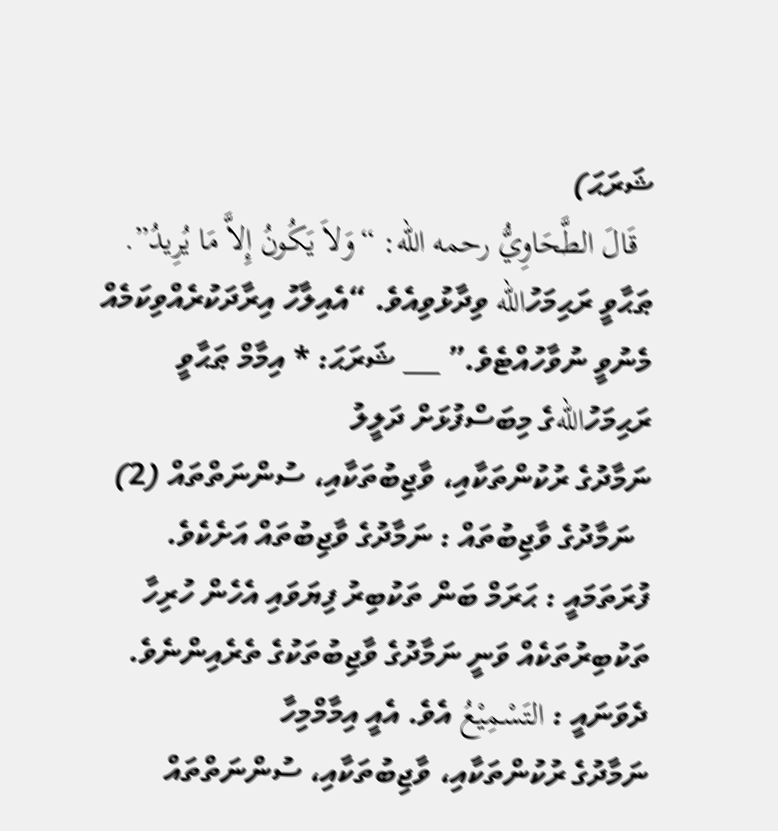ޝަރަޙަ)
  قَالَ الطَّحَاوِيُّ رحمه الله: “وَلاَ يَكُونُ إِلاَّ مَا يُرِيدُ”. ޠަޙާވީ ރަޙިމަހުالله ވިދާޅުވިއެވެ. “އެއިލާހު އިރާދަކުރެއްވިކަމެއް މެނުވީ ނުވާހުއްޓެވެ.” ___ ޝަރަޙަ: * އިމާމް ޠަޙާވީ ރަޙިމަހުاللهގެ މިބަސްފުޅަށް ދަލީލު
ނަމާދުގެ ރުކުންތަކާއި، ވާޖިބުތަކާއި، ސުންނަތްތައް (2)
  ނަމާދުގެ ވާޖިބުތައް : ނަމާދުގެ ވާޖިބުތައް އަށެކެވެ. ފުރަތަމައީ : ޙަރަމް ބަން ތަކުބިރު ފިޔަވައި އެހެން ހުރިހާ ތަކުބިރުތަކެއް ވަނީ ނަމާދުގެ ވާޖިބުތަކުގެ ތެރެއިންނެވެ. ދެވަނައީ : التَسْمِيْعُ އެވެ. އެއީ އިމާމްމިހާ
ނަމާދުގެ ރުކުންތަކާއި، ވާޖިބުތަކާއި، ސުންނަތްތައް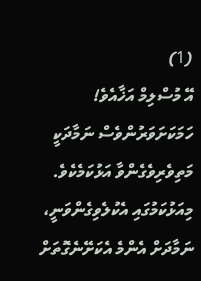(1)
އޭ މުސްލިމް އަޚާއެވެ! ހަމަކަށަވަރުންވެސް ނަމާދަކީ މަތިވެރިވެގެންވާ އަޅުކަމެކެވެ. މިއަޅުކަމުގައި އެކުލެވިގެންވަނީ، ނަމާދަށް އެންމެ އެކަށޭނެގޮތަށް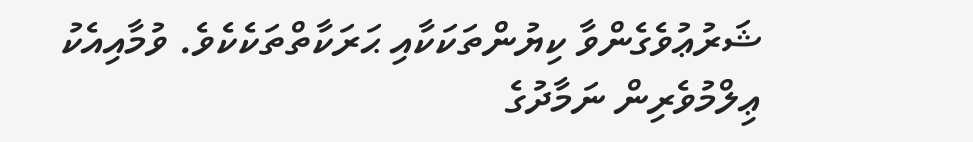ޝަރުޢުވެގެންވާ ކިޔުންތަކަކާއި ޙަރަކާތްތަކެކެވެ. ވުމާއިއެކު ޢިލްމުވެރިން ނަމާދުގެ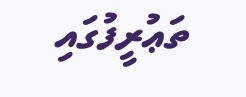ތަޢުރީފުގައި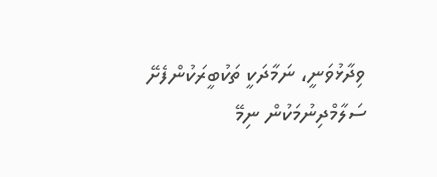ވިދާޅުވަނީ، ނަމާދަކީ ތަކުބީރަކުންފެށޭ ސަލާމްދިނުމަކުން ނިމޭ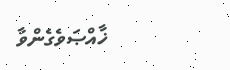ޚާއްޞަވެގެންވާ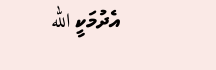އެދުމަކީ الله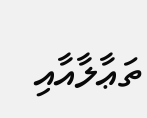ތަޢާލާއާއި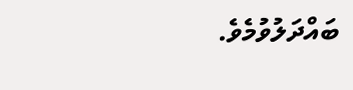ބައްދަލުވުމެވެ.